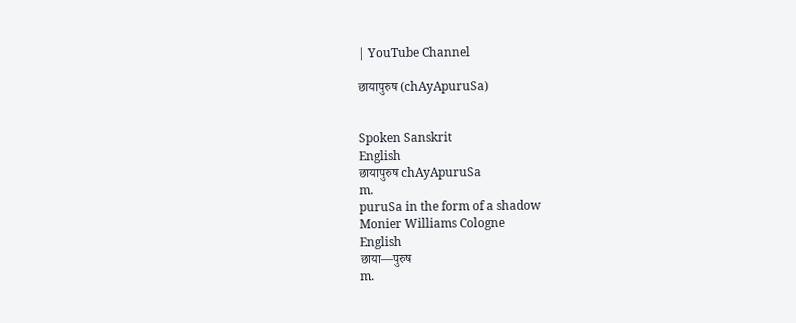| YouTube Channel

छायापुरुष (chAyApuruSa)


Spoken Sanskrit
English
छायापुरुष chAyApuruSa
m.
puruSa in the form of a shadow
Monier Williams Cologne
English
छाया—पुरुष
m.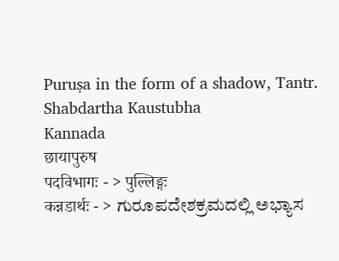Puruṣa in the form of a shadow, Tantr.
Shabdartha Kaustubha
Kannada
छायापुरुष
पदविभागः - > पुल्लिङ्गः
कन्नडार्थः - > ಗುರೂಪದೇಶಕ್ರಮದಲ್ಲಿ ಅಭ್ಯಾಸ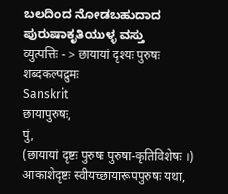ಬಲದಿಂದ ನೋಡಬಹುದಾದ ಪುರುಷಾಕೃತಿಯುಳ್ಳ ವಸ್ತು
व्युत्पत्तिः - > छायायां दृश्यः पुरुषः
शब्दकल्पद्रुमः
Sanskrit
छायापुरुषः,
पुं,
(छायायां दृष्टः पुरुषः पुरुषा-कृतिविशेषः ।) आकाशेदृष्टः स्वीयच्छायारूपपुरुषः यथा,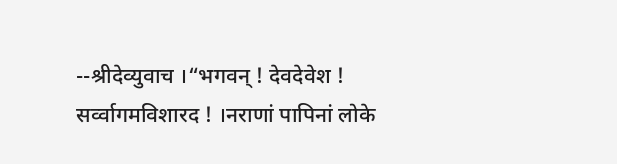--श्रीदेव्युवाच ।“भगवन् ! देवदेवेश ! सर्व्वागमविशारद ! ।नराणां पापिनां लोके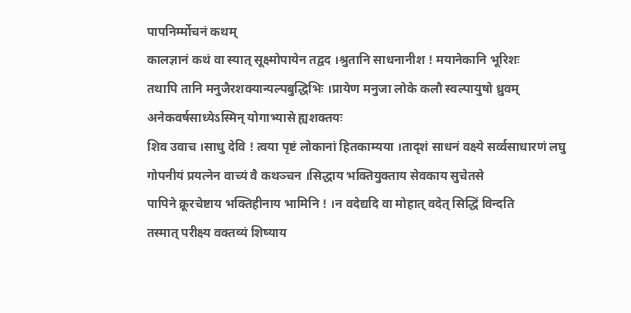पापनिर्म्मोचनं कथम्
कालज्ञानं कथं वा स्यात् सूक्ष्मोपायेन तद्वद ।श्रुतानि साधनानीश ! मयानेकानि भूरिशः
तथापि तानि मनुजैरशक्यान्यल्पबुद्धिभिः ।प्रायेण मनुजा लोके कलौ स्वल्पायुषो ध्रुवम्
अनेकवर्षसाध्येऽस्मिन् योगाभ्यासे ह्यशक्तयः
शिव उवाच ।साधु देवि ! त्वया पृष्टं लोकानां हितकाम्यया ।तादृशं साधनं वक्ष्ये सर्व्वसाधारणं लघु
गोपनीयं प्रयत्नेन वाच्यं वै कथञ्चन ।सिद्धाय भक्तियुक्ताय सेवकाय सुचेतसे
पापिने क्रूरचेष्टाय भक्तिहीनाय भामिनि ! ।न वदेद्यदि वा मोहात् वदेत् सिद्धिं विन्दति
तस्मात् परीक्ष्य वक्तव्यं शिष्याय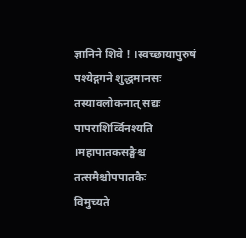ज्ञानिने शिवे ! ।स्वच्छायापुरुषं पश्येद्गगने शुद्धमानसः
तस्यावलोकनात् सद्यः पापराशिर्व्विनश्यति ।महापातकसङ्घैश्च तत्समैश्चोपपातकैः
विमुच्यते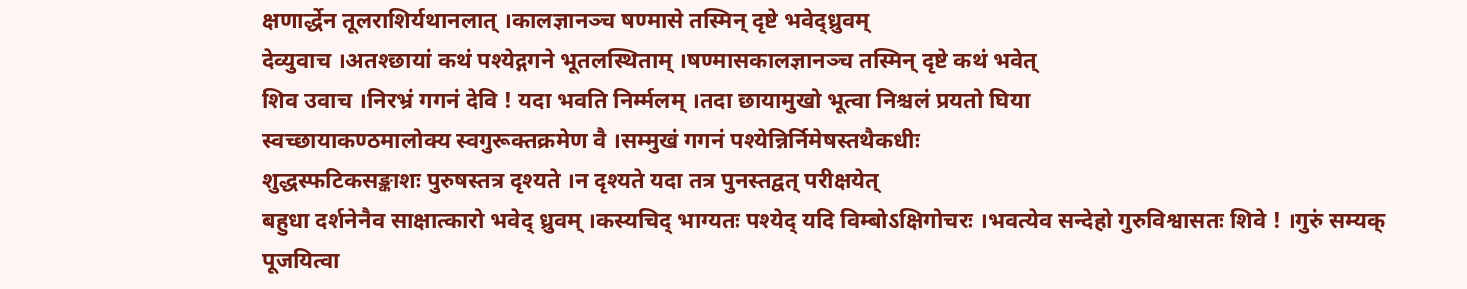क्षणार्द्धेन तूलराशिर्यथानलात् ।कालज्ञानञ्च षण्मासे तस्मिन् दृष्टे भवेद्ध्रुवम्
देव्युवाच ।अतश्छायां कथं पश्येद्गगने भूतलस्थिताम् ।षण्मासकालज्ञानञ्च तस्मिन् दृष्टे कथं भवेत्
शिव उवाच ।निरभ्रं गगनं देवि ! यदा भवति निर्म्मलम् ।तदा छायामुखो भूत्वा निश्चलं प्रयतो घिया
स्वच्छायाकण्ठमालोक्य स्वगुरूक्तक्रमेण वै ।सम्मुखं गगनं पश्येन्निर्निमेषस्तथैकधीः
शुद्धस्फटिकसङ्काशः पुरुषस्तत्र दृश्यते ।न दृश्यते यदा तत्र पुनस्तद्वत् परीक्षयेत्
बहुधा दर्शनेनैव साक्षात्कारो भवेद् ध्रुवम् ।कस्यचिद् भाग्यतः पश्येद् यदि विम्बोऽक्षिगोचरः ।भवत्येव सन्देहो गुरुविश्वासतः शिवे ! ।गुरुं सम्यक् पूजयित्वा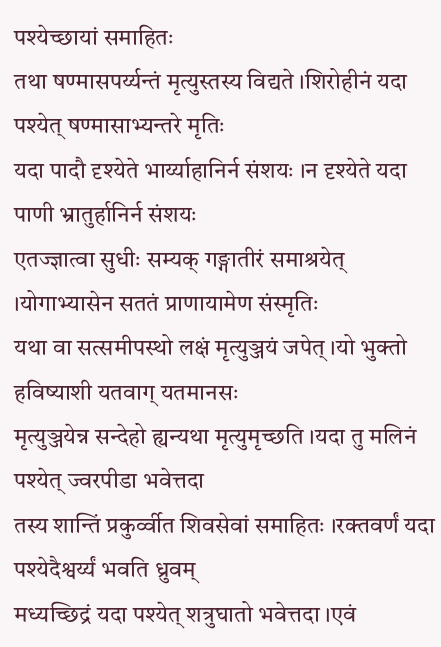पश्येच्छायां समाहितः
तथा षण्मासपर्य्यन्तं मृत्युस्तस्य विद्यते ।शिरोहीनं यदा पश्येत् षण्मासाभ्यन्तरे मृतिः
यदा पादौ दृश्येते भार्य्याहानिर्न संशयः ।न दृश्येते यदा पाणी भ्रातुर्हानिर्न संशयः
एतज्ज्ञात्वा सुधीः सम्यक् गङ्गातीरं समाश्रयेत् ।योगाभ्यासेन सततं प्राणायामेण संस्मृतिः
यथा वा सत्समीपस्थो लक्षं मृत्युञ्जयं जपेत् ।यो भुक्तो हविष्याशी यतवाग् यतमानसः
मृत्युञ्जयेन्न सन्देहो ह्यन्यथा मृत्युमृच्छति ।यदा तु मलिनं पश्येत् ज्वरपीडा भवेत्तदा
तस्य शान्तिं प्रकुर्व्वीत शिवसेवां समाहितः ।रक्तवर्णं यदा पश्येदैश्वर्य्यं भवति ध्रुवम्
मध्यच्छिद्रं यदा पश्येत् शत्रुघातो भवेत्तदा ।एवं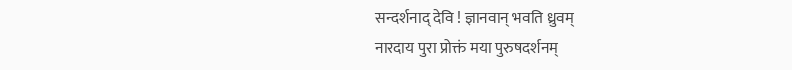सन्दर्शनाद् देवि ! ज्ञानवान् भवति ध्रुवम्
नारदाय पुरा प्रोक्तं मया पुरुषदर्शनम्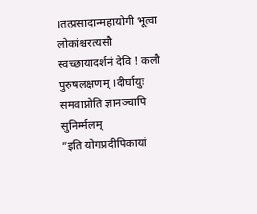।तत्प्रसादान्महायोगी भूत्वा लोकांश्चरत्यसौ
स्वच्छायादर्शनं देवि ! कलौ पुरुषलक्षणम् ।दीर्घायुः समवाप्नोति ज्ञानञ्चापि सुनिर्म्मलम्
”इति योगप्रदीपिकायां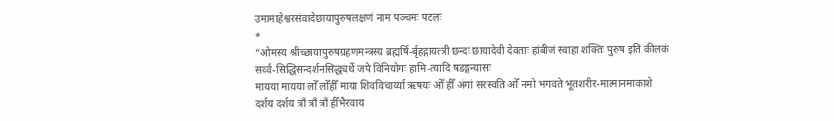उमामाहेश्वरसंवादेछायापुरुषलक्षणं नाम पञ्चमः पटलः
*
“ओमस्य श्रीच्छायापुरुषग्रहणमन्त्रस्य ब्रह्मर्षि-र्बृहद्गायत्त्री छन्दः छायादेवी देवताः हांबीजं स्वाहा शक्तिः पुरुष इति कीलकं सर्व्व-सिद्धिसन्दर्शनसिद्ध्यर्थे जपे विनियोगः हामि-त्यादि षडङ्गन्यासः
मायया मायया लोँ लोँहीँ माया शिवविचार्य्या ऋषयः ओँ हीँ अंगां सरस्वति ओँ नमो भगवते भूतशरीर-मात्मानमाकाशे दर्शय दर्शय त्राँ त्राँ त्राँ हीँभैरवाय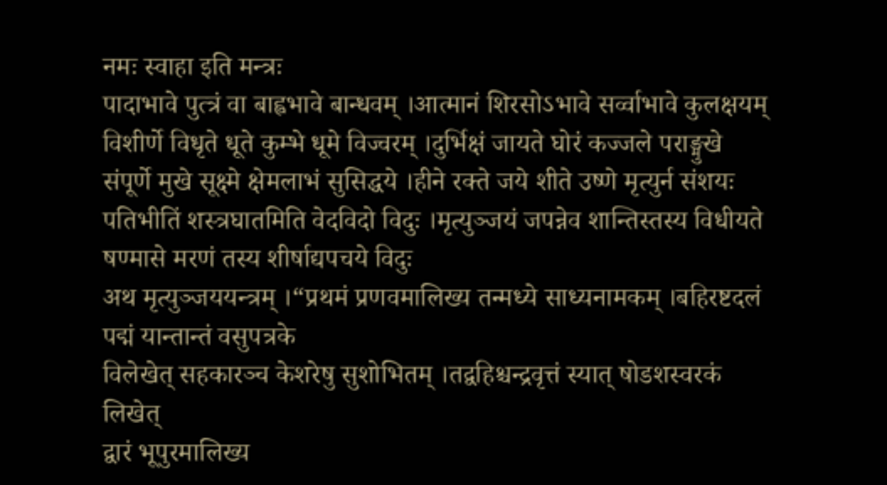नमः स्वाहा इति मन्त्रः
पादाभावे पुत्त्रं वा बाह्वभावे बान्धवम् ।आत्मानं शिरसोऽभावे सर्व्वाभावे कुलक्षयम्
विशीर्णे विधृते धूते कुम्भे धूमे विज्वरम् ।दुर्भिक्षं जायते घोरं कज्जले पराङ्मुखे
संपूर्णे मुखे सूक्ष्मे क्षेमलाभं सुसिद्धये ।हीने रक्ते जये शीते उष्णे मृत्युर्न संशयः
पतिभीतिं शस्त्रघातमिति वेदविदो विदुः ।मृत्युञ्जयं जपन्नेव शान्तिस्तस्य विधीयते
षण्मासे मरणं तस्य शीर्षाद्यपचये विदुः
अथ मृत्युञ्जययन्त्रम् ।“प्रथमं प्रणवमालिख्य तन्मध्ये साध्यनामकम् ।बहिरष्टदलं पद्मं यान्तान्तं वसुपत्रके
विलेखेत् सहकारञ्च केशरेषु सुशोभितम् ।तद्वहिश्चन्द्रवृत्तं स्यात् षोडशस्वरकं लिखेत्
द्वारं भूपुरमालिख्य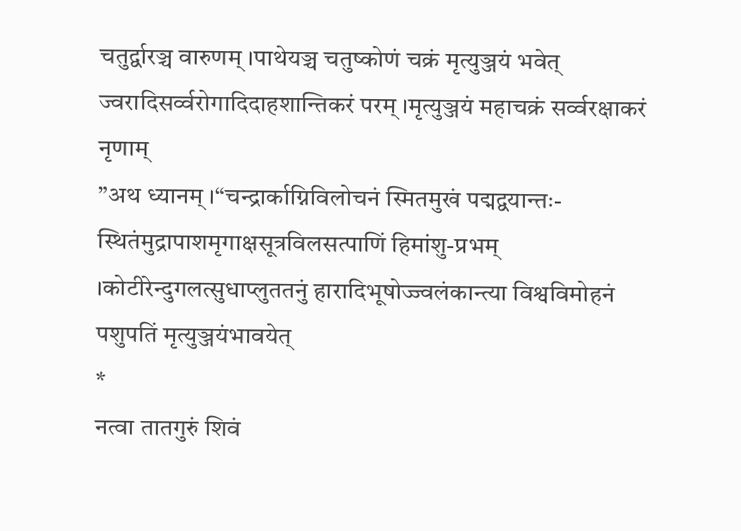चतुर्द्वारञ्च वारुणम् ।पाथेयञ्च चतुष्कोणं चक्रं मृत्युञ्जयं भवेत्
ज्वरादिसर्व्वरोगादिदाहशान्तिकरं परम् ।मृत्युञ्जयं महाचक्रं सर्व्वरक्षाकरं नृणाम्
”अथ ध्यानम् ।“चन्द्रार्काग्निविलोचनं स्मितमुखं पद्मद्वयान्तः-स्थितंमुद्रापाशमृगाक्षसूत्रविलसत्पाणिं हिमांशु-प्रभम् ।कोटीरेन्दुगलत्सुधाप्लुततनुं हारादिभूषोज्ज्वलंकान्त्या विश्वविमोहनं पशुपतिं मृत्युञ्जयंभावयेत्
*
नत्वा तातगुरुं शिवं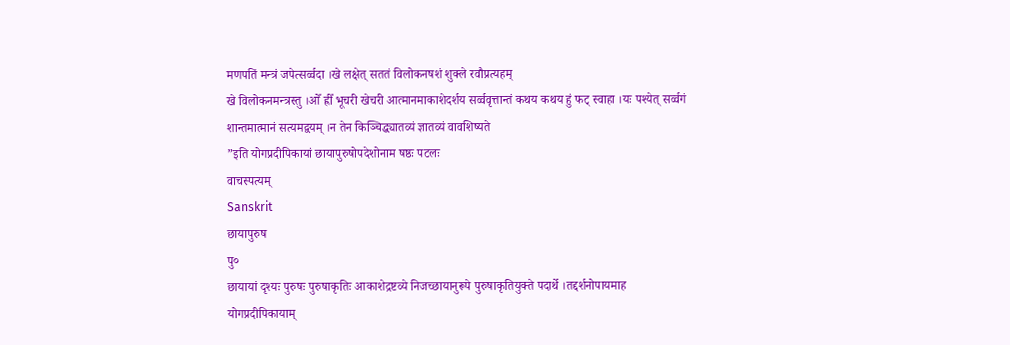मणपतिं मन्त्रं जपेत्सर्व्वदा ।खे लक्षेत् सततं विलोकनषशं शुक्ले रवौप्रत्यहम्
खे विलोकनमन्त्रस्तु ।ओँ ह्रीँ भूचरी खेचरी आत्मानमाकाशेदर्शय सर्व्ववृत्तान्तं कथय कथय हुं फट् स्वाहा ।यः पश्येत् सर्व्वगं शान्तमात्मानं सत्यमद्वयम् ।न तेन किञ्चिद्ध्यातव्यं ज्ञातव्यं वावशिष्यते
”इति योगप्रदीपिकायां छायापुरुषोपदेशोनाम षष्ठः पटलः
वाचस्पत्यम्
Sanskrit
छायापुरुष
पु०
छायायां दृश्यः पुरुषः पुरुषाकृतिः आकाशेद्रष्टव्ये निजच्छायानुरूपे पुरुषाकृतियुक्ते पदार्थे ।तद्दर्शनोपायमाह योगप्रदीपिकायाम्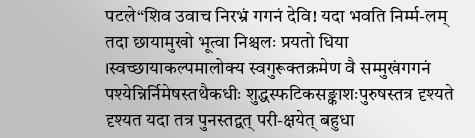पटले“शिव उवाच निरभ्रं गगनं देवि! यदा भवति निर्म्म-लम् तदा छायामुखो भूत्वा निश्चलः प्रयतो धिया ।स्वच्छायाकल्पमालोक्य स्वगुरूक्तक्रमेण वै सम्मुखंगगनं पश्येन्निर्निमेषस्तथैकधीः शुद्धस्फटिकसङ्काशःपुरुषस्तत्र दृश्यते दृश्यत यदा तत्र पुनस्तद्वत् परी-क्षयेत् बहुधा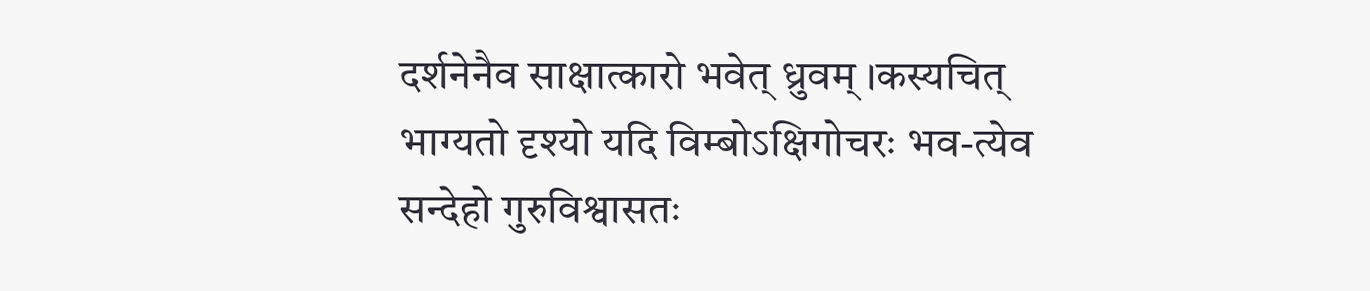दर्शनेनैव साक्षात्कारो भवेत् ध्रुवम् ।कस्यचित् भाग्यतो दृश्यो यदि विम्बोऽक्षिगोचरः भव-त्येव सन्देहो गुरुविश्वासतः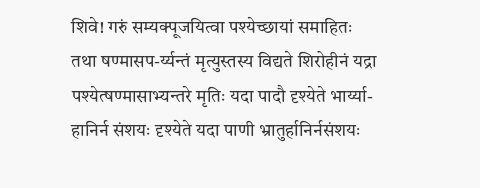शिवे! गरुं सम्यक्पूजयित्वा पश्येच्छायां समाहितः तथा षण्मासप-र्य्यन्तं मृत्युस्तस्य विद्यते शिरोहीनं यद्रा पश्येत्षण्मासाभ्यन्तरे मृतिः यदा पादौ दृश्येते भार्य्या-हानिर्न संशयः दृश्येते यदा पाणी भ्रातुर्हानिर्नसंशयः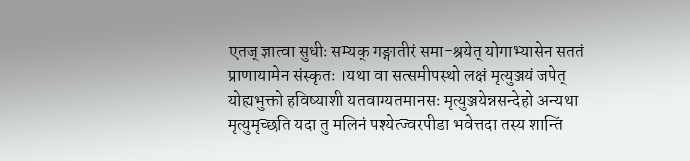एतज् ज्ञात्वा सुधीः सम्यक् गङ्गातीरं समा-श्रयेत् योगाभ्यासेन सततं प्राणायामेन संस्कृतः ।यथा वा सत्समीपस्थो लक्षं मृत्युञ्जयं जपेत् योह्यभुक्तो हविष्याशी यतवाग्यतमानसः मृत्युञ्जयेन्नसन्देहो अन्यथा मृत्युमृच्छति यदा तु मलिनं पश्येत्ज्वरपीडा भवेत्तदा तस्य शान्तिं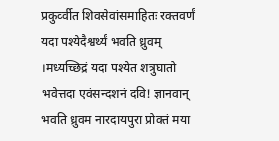प्रकुर्व्वीत शिवसेवांसमाहितः रक्तवर्णं यदा पश्येदैश्वर्थ्यं भवति ध्रुवम् ।मध्यच्छिद्रं यदा पश्येत शत्रुघातो भवेत्तदा एवंसन्दशनं दवि! ज्ञानवान् भवति ध्रुवम नारदायपुरा प्रोक्तं मया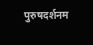पुरुषदर्शनम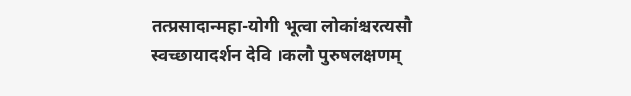तत्प्रसादान्महा-योगी भूत्वा लोकांश्चरत्यसौ स्वच्छायादर्शन देवि ।कलौ पुरुषलक्षणम्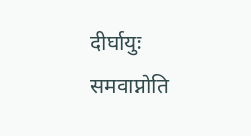दीर्घायुः समवाप्नोति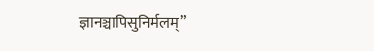ज्ञानञ्चापिसुनिर्मलम्”